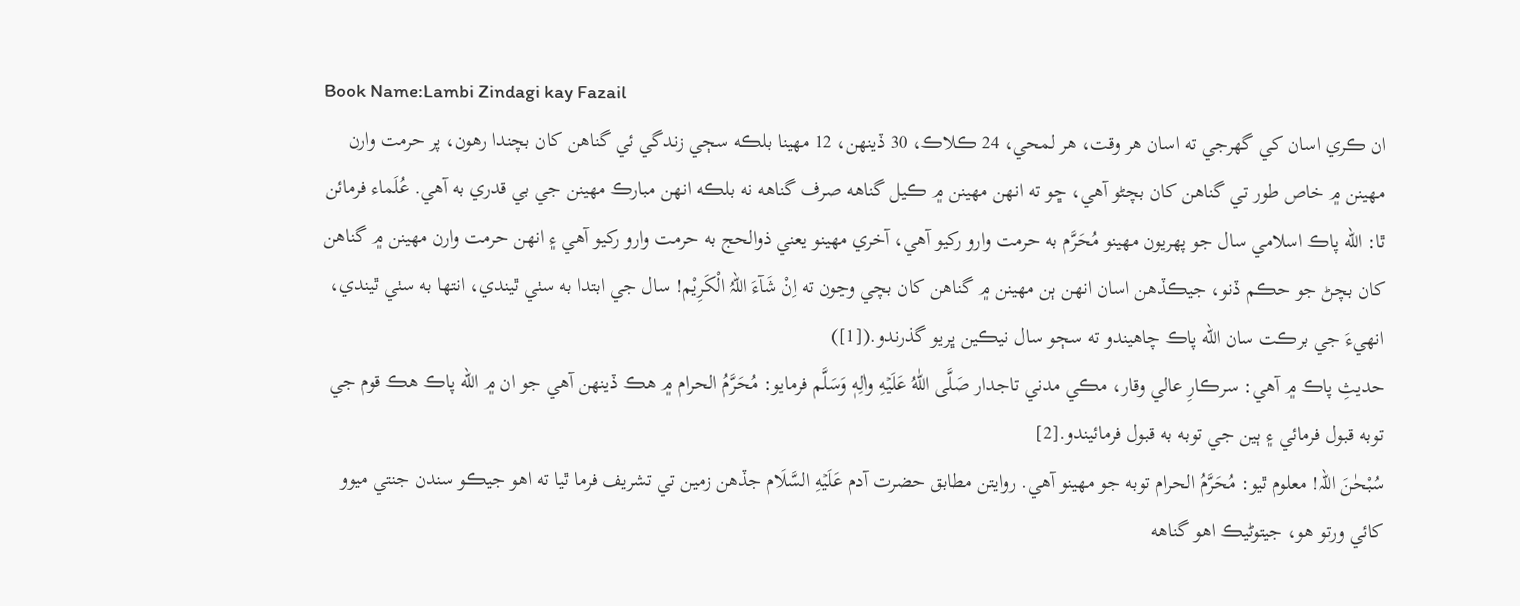Book Name:Lambi Zindagi kay Fazail
ان ڪري اسان کي گهرجي ته اسان هر وقت، هر لمحي، 24 ڪلاڪ، 30 ڏينهن، 12 مهينا بلڪه سڄي زندگي ئي گناهن کان بچندا رهون، پر حرمت وارن مهينن ۾ خاص طور تي گناهن کان بچڻو آهي، ڇو ته انهن مهينن ۾ ڪيل گناهه صرف گناهه نه بلڪه انهن مبارڪ مهينن جي بي قدري به آهي. عُلَماء فرمائن ٿا: الله پاڪ اسلامي سال جو پهريون مهينو مُحَرَّم به حرمت وارو رکيو آهي، آخري مهينو يعني ذوالحج به حرمت وارو رکيو آهي ۽ انهن حرمت وارن مهينن ۾ گناهن کان بچڻ جو حڪم ڏنو، جيڪڏهن اسان انهن ٻن مهينن ۾ گناهن کان بچي وڃون ته اِنْ شَآءَ اللہُ الْکَرِیْم! سال جي ابتدا به سٺي ٿيندي، انتها به سٺي ٿيندي، انهيءَ جي برڪت سان الله پاڪ چاهيندو ته سڄو سال نيڪين ڀريو گذرندو.([1])
حديثِ پاڪ ۾ آهي: سرڪارِ عالي وقار، مڪي مدني تاجدار صَلَّى اللّٰهُ عَلَيۡهِ واٰلِهٖ وَسَلَّم فرمايو: مُحَرَّمُ الحرام ۾ هڪ ڏينهن آهي جو ان ۾ الله پاڪ هڪ قوم جي توبه قبول فرمائي ۽ ٻين جي توبه به قبول فرمائيندو.[2]
سُبْحٰنَ اللہ! معلوم ٿيو: مُحَرَّمُ الحرام توبه جو مهينو آهي. روايتن مطابق حضرت آدم عَلَيۡهِ السَّلَام جڏهن زمين تي تشريف فرما ٿيا ته اهو جيڪو سندن جنتي ميوو کائي ورتو هو، جيتوڻيڪ اهو گناهه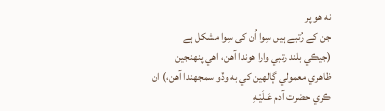نه هو پر
جن کے رُتبے ہیں سِوا اُن کی سِوا مشکل ہے
(جيڪي بلند رتبي وارا هوندا آهن، اهي پنهنجين ظاهري معمولي ڳالهين کي به وڏو سمجهندا آهن،) ان ڪري حضرت آدم عَـلَيْـهِ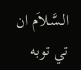الـسَّـلاَم ان تي توبه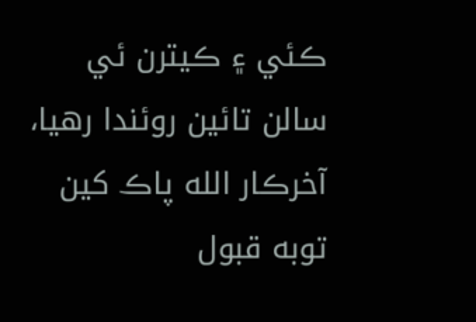ڪئي ۽ ڪيترن ئي سالن تائين روئندا رهيا، آخرڪار الله پاڪ کين توبه قبول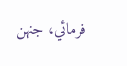فرمائي، جنهن